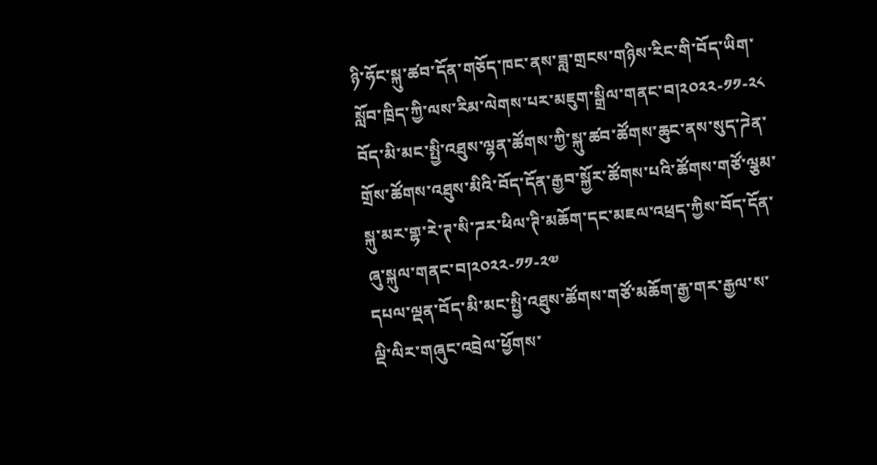ཉི་ཧོང་སྐུ་ཚབ་དོན་གཅོད་ཁང་ནས་ཟླ་གྲངས་གཉིས་རིང་གི་བོད་ཡིག་སློབ་ཁྲིད་ཀྱི་ལས་རིམ་ལེགས་པར་མཇུག་སྒྲིལ་གནང་བ།༢༠༢༢-༡༡-༢༨
བོད་མི་མང་སྤྱི་འཐུས་ལྷན་ཚོགས་ཀྱི་སྐུ་ཚབ་ཚོགས་ཆུང་ནས་སུད་ཌེན་གྲོས་ཚོགས་འཐུས་མིའི་བོད་དོན་རྒྱབ་སྐྱོར་ཚོགས་པའི་ཚོགས་གཙོ་ལྕམ་སྐུ་མར་གྷ་རེ་ཊ་སི་ཌར་ཕིལ་ཊི་མཆོག་དང་མཇལ་འཕྲད་ཀྱིས་བོད་དོན་ཞུ་སྐུལ་གནང་བ།༢༠༢༢-༡༡-༢༧
དཔལ་ལྡན་བོད་མི་མང་སྤྱི་འཐུས་ཚོགས་གཙོ་མཆོག་རྒྱ་གར་རྒྱལ་ས་ལྡི་ལིར་གཞུང་འབྲེལ་ཕྱོགས་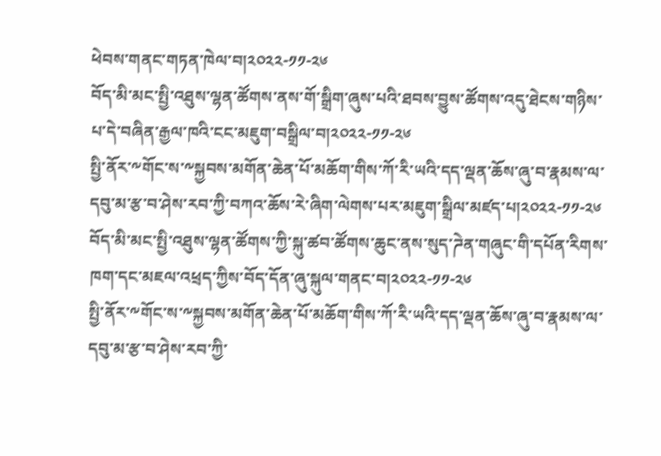ཕེབས་གནང་གཏན་ཁེལ་བ།༢༠༢༢-༡༡-༢༦
བོད་མི་མང་སྤྱི་འཐུས་ལྷན་ཚོགས་ནས་གོ་སྒྲིག་ཞུས་པའི་ཐབས་བྱུས་ཚོགས་འདུ་ཐེངས་གཉིས་པ་དེ་བཞིན་རྒྱལ་ཁའི་ངང་མཇུག་བསྒྲིལ་བ།༢༠༢༢-༡༡-༢༦
སྤྱི་ནོར་༸གོང་ས་༸སྐྱབས་མགོན་ཆེན་པོ་མཆོག་གིས་ཀོ་རི་ཡའི་དད་ལྡན་ཆོས་ཞུ་བ་རྣམས་ལ་དབུ་མ་རྩ་བ་ཤེས་རབ་ཀྱི་བཀའ་ཆོས་རེ་ཞིག་ལེགས་པར་མཇུག་སྒྲིལ་མཛད་པ།༢༠༢༢-༡༡-༢༦
བོད་མི་མང་སྤྱི་འཐུས་ལྷན་ཚོགས་ཀྱི་སྐུ་ཚབ་ཚོགས་ཆུང་ནས་སུད་ཌེན་གཞུང་གི་དཔོན་རིགས་ཁག་དང་མཇལ་འཕྲད་ཀྱིས་བོད་དོན་ཞུ་སྐུལ་གནང་བ།༢༠༢༢-༡༡-༢༦
སྤྱི་ནོར་༸གོང་ས་༸སྐྱབས་མགོན་ཆེན་པོ་མཆོག་གིས་ཀོ་རི་ཡའི་དད་ལྡན་ཆོས་ཞུ་བ་རྣམས་ལ་དབུ་མ་རྩ་བ་ཤེས་རབ་ཀྱི་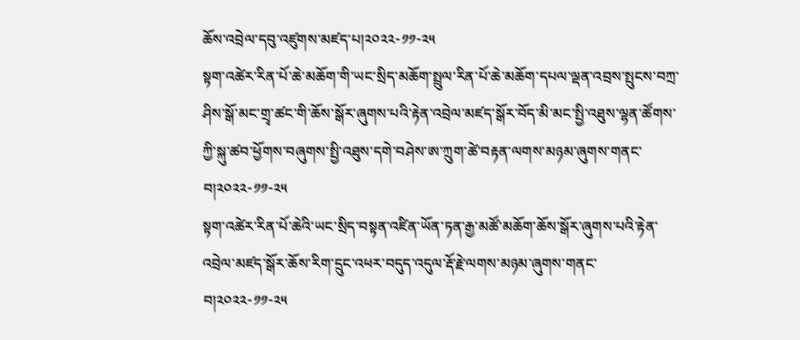ཆོས་འབྲེལ་དབུ་འཛུགས་མཛད་པ།༢༠༢༢-༡༡-༢༥
སྟག་འཚེར་རིན་པོ་ཆེ་མཆོག་གི་ཡང་སྲིད་མཆོག་སྤྲུལ་རིན་པོ་ཆེ་མཆོག་དཔལ་ལྡན་འབྲས་སྤུངས་བཀྲ་ཤིས་སྒོ་མང་གྲྭ་ཚང་གི་ཆོས་སྒོར་ཞུགས་པའི་རྟེན་འབྲེལ་མཛད་སྒོར་བོད་མི་མང་སྤྱི་འཐུས་ལྷན་ཚོགས་ཀྱི་སྐུ་ཚབ་ཕྱོགས་བཞུགས་སྤྱི་འཐུས་དགེ་བཤེས་ཨ་ཀྲུག་ཚེ་བརྟན་ལགས་མཉམ་ཞུགས་གནང་བ།༢༠༢༢-༡༡-༢༥
སྟག་འཚེར་རིན་པོ་ཆེའི་ཡང་སྲིད་བསྟན་འཛིན་ཡོན་ཏན་རྒྱ་མཚོ་མཆོག་ཆོས་སྒོར་ཞུགས་པའི་རྟེན་འབྲེལ་མཛད་སྒོར་ཆོས་རིག་དྲུང་འཕར་བདུད་འདུལ་རྡོ་རྗེ་ལགས་མཉམ་ཞུགས་གནང་བ།༢༠༢༢-༡༡-༢༥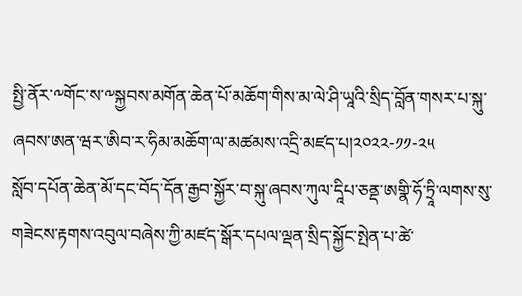སྤྱི་ནོར་༸གོང་ས་༸སྐྱབས་མགོན་ཆེན་པོ་མཆོག་གིས་མ་ལེ་ཤི་ཡཱའི་སྲིད་བློན་གསར་པ་སྐུ་ཞབས་ཨན་ཝར་ཨིབ་ར་ཧིམ་མཆོག་ལ་མཚམས་འདྲི་མཛད་པ།༢༠༢༢-༡༡-༢༥
སློབ་དཔོན་ཆེན་མོ་དང་བོད་དོན་རྒྱབ་སྐྱོར་བ་སྐུ་ཞབས་ཀུལ་དཱིཔ་ཅནྡ་ཨགྣི་ཧོ་ཏྲཱི་ལགས་སུ་གཟེངས་རྟགས་འབུལ་བཞེས་ཀྱི་མཛད་སྒོར་དཔལ་ལྡན་སྲིད་སྐྱོང་སྤེན་པ་ཚེ་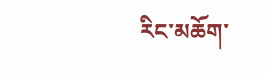རིང་མཆོག་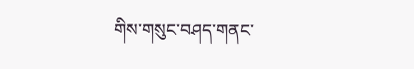གིས་གསུང་བཤད་གནང་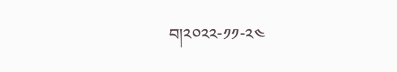བ།༢༠༢༢-༡༡-༢༤